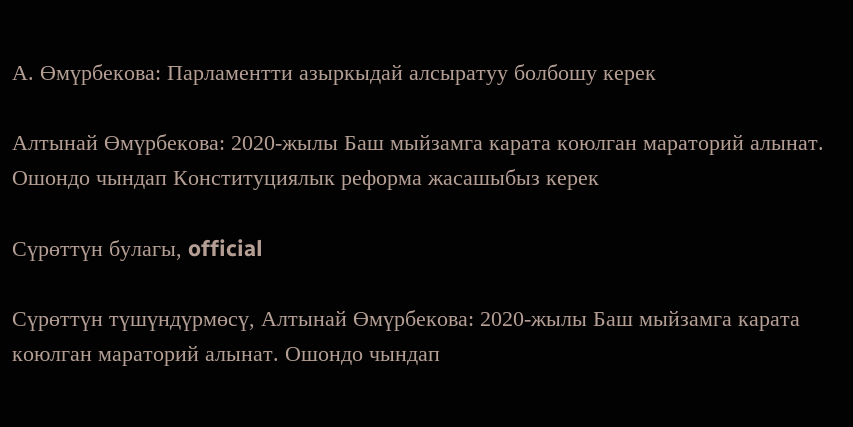А. Өмүрбекова: Парламентти азыркыдай алсыратуу болбошу керек

Алтынай Өмүрбекова: 2020-жылы Баш мыйзамга карата коюлган мараторий алынат. Ошондо чындап Конституциялык реформа жасашыбыз керек

Сүрөттүн булагы, official

Сүрөттүн түшүндүрмөсү, Алтынай Өмүрбекова: 2020-жылы Баш мыйзамга карата коюлган мараторий алынат. Ошондо чындап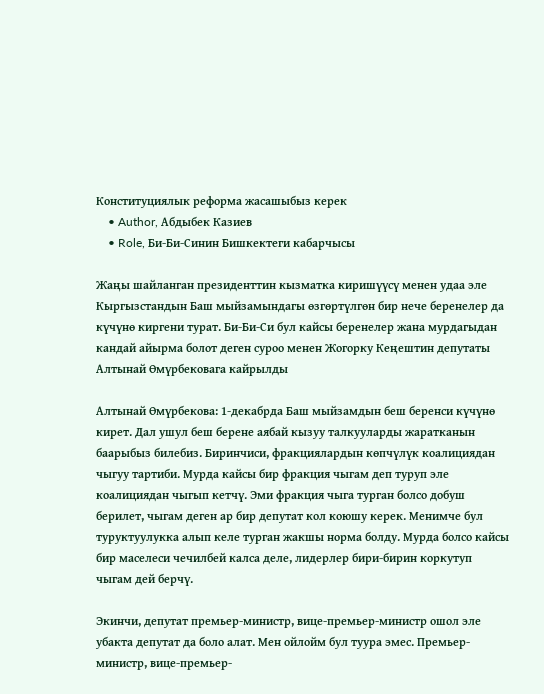Конституциялык реформа жасашыбыз керек
    • Author, Абдыбек Казиев
    • Role, Би-Би-Синин Бишкектеги кабарчысы

Жаңы шайланган президенттин кызматка киришүүсү менен удаа эле Кыргызстандын Баш мыйзамындагы өзгөртүлгөн бир нече беренелер да күчүнө киргени турат. Би-Би-Си бул кайсы беренелер жана мурдагыдан кандай айырма болот деген суроо менен Жогорку Кеңештин депутаты Алтынай Өмүрбековага кайрылды

Алтынай Өмүрбекова: 1-декабрда Баш мыйзамдын беш беренси күчүнө кирет. Дал ушул беш берене аябай кызуу талкууларды жаратканын баарыбыз билебиз. Биринчиси, фракциялардын көпчүлүк коалициядан чыгуу тартиби. Мурда кайсы бир фракция чыгам деп туруп эле коалициядан чыгып кетчү. Эми фракция чыга турган болсо добуш берилет, чыгам деген ар бир депутат кол коюшу керек. Менимче бул туруктуулукка алып келе турган жакшы норма болду. Мурда болсо кайсы бир маселеси чечилбей калса деле, лидерлер бири-бирин коркутуп чыгам дей берчү.

Экинчи, депутат премьер-министр, вице-премьер-министр ошол эле убакта депутат да боло алат. Мен ойлойм бул туура эмес. Премьер-министр, вице-премьер-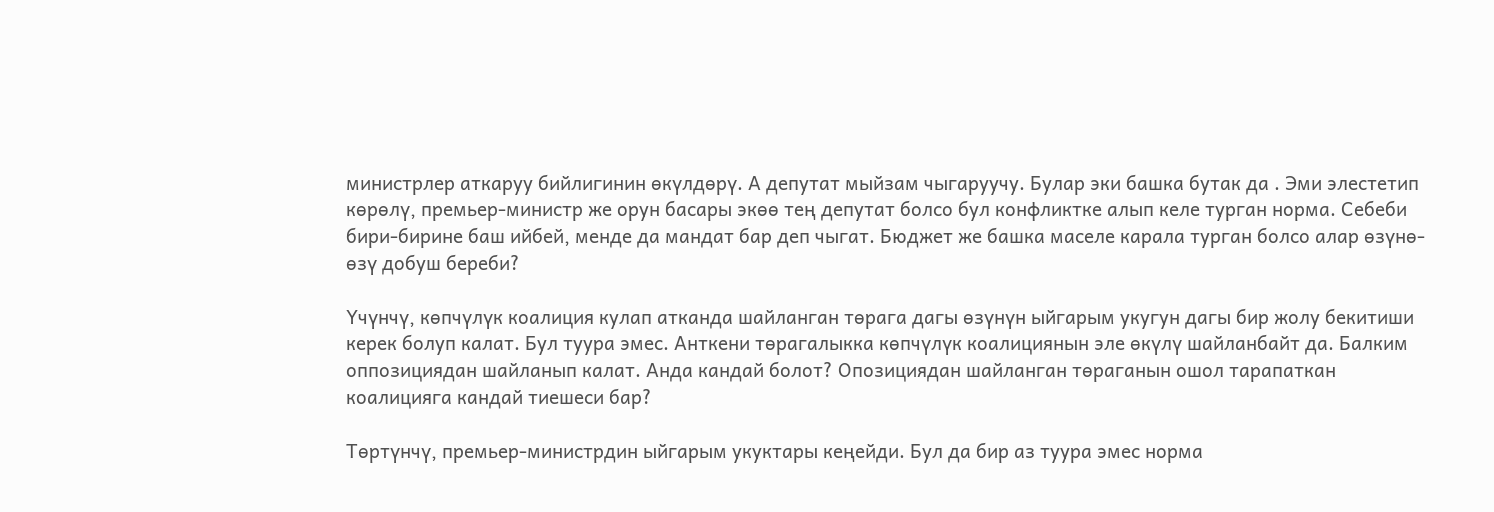министрлер аткаруу бийлигинин өкүлдөрү. А депутат мыйзам чыгаруучу. Булар эки башка бутак да . Эми элестетип көрөлү, премьер-министр же орун басары экөө тең депутат болсо бул конфликтке алып келе турган норма. Себеби бири-бирине баш ийбей, менде да мандат бар деп чыгат. Бюджет же башка маселе карала турган болсо алар өзүнө-өзү добуш береби?

Үчүнчү, көпчүлүк коалиция кулап атканда шайланган төрага дагы өзүнүн ыйгарым укугун дагы бир жолу бекитиши керек болуп калат. Бул туура эмес. Анткени төрагалыкка көпчүлүк коалициянын эле өкүлү шайланбайт да. Балким оппозициядан шайланып калат. Анда кандай болот? Опозициядан шайланган төраганын ошол тарапаткан коалицияга кандай тиешеси бар?

Төртүнчү, премьер-министрдин ыйгарым укуктары кеңейди. Бул да бир аз туура эмес норма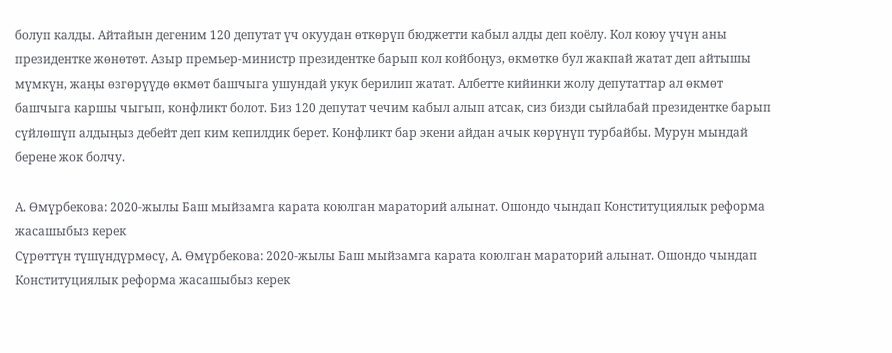болуп калды. Айтайын дегеним 120 депутат үч окуудан өткөрүп бюджетти кабыл алды деп коёлу. Кол коюу үчүн аны президентке жөнөтөт. Азыр премьер-министр президентке барып кол койбоңуз, өкмөткө бул жакпай жатат деп айтышы мүмкүн, жаңы өзгөрүүдө өкмөт башчыга ушундай укук берилип жатат. Албетте кийинки жолу депутаттар ал өкмөт башчыга каршы чыгып, конфликт болот. Биз 120 депутат чечим кабыл алып атсак, сиз бизди сыйлабай президентке барып сүйлөшүп алдыңыз дебейт деп ким кепилдик берет. Конфликт бар экени айдан ачык көрүнүп турбайбы. Мурун мындай берене жок болчу.

А. Өмүрбекова: 2020-жылы Баш мыйзамга карата коюлган мараторий алынат. Ошондо чындап Конституциялык реформа жасашыбыз керек
Сүрөттүн түшүндүрмөсү, А. Өмүрбекова: 2020-жылы Баш мыйзамга карата коюлган мараторий алынат. Ошондо чындап Конституциялык реформа жасашыбыз керек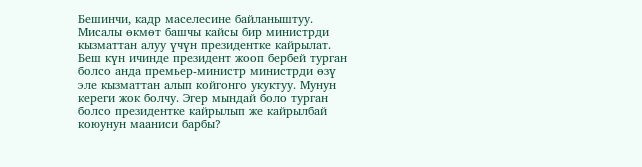Бешинчи, кадр маселесине байланыштуу. Мисалы өкмөт башчы кайсы бир министрди кызматтан алуу үчүн президентке кайрылат. Беш күн ичинде президент жооп бербей турган болсо анда премьер-министр министрди өзү эле кызматтан алып койгонго укуктуу. Мунун кереги жок болчу. Эгер мындай боло турган болсо президентке кайрылып же кайрылбай коюунун мааниси барбы?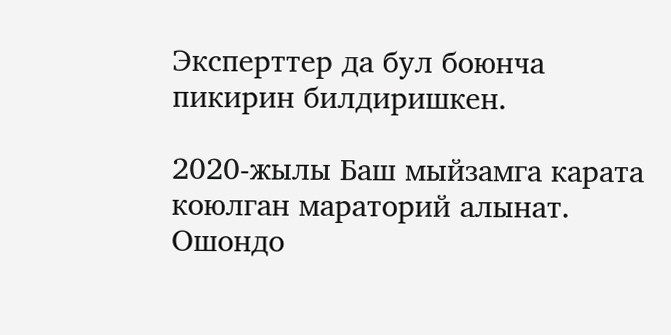Эксперттер да бул боюнча пикирин билдиришкен.

2020-жылы Баш мыйзамга карата коюлган мараторий алынат. Ошондо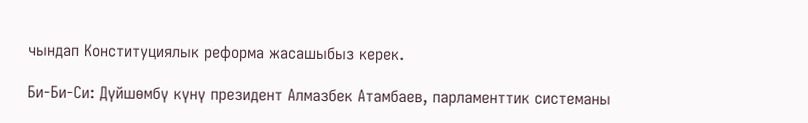чындап Конституциялык реформа жасашыбыз керек.

Би-Би-Си: Дүйшөмбү күнү президент Алмазбек Атамбаев, парламенттик системаны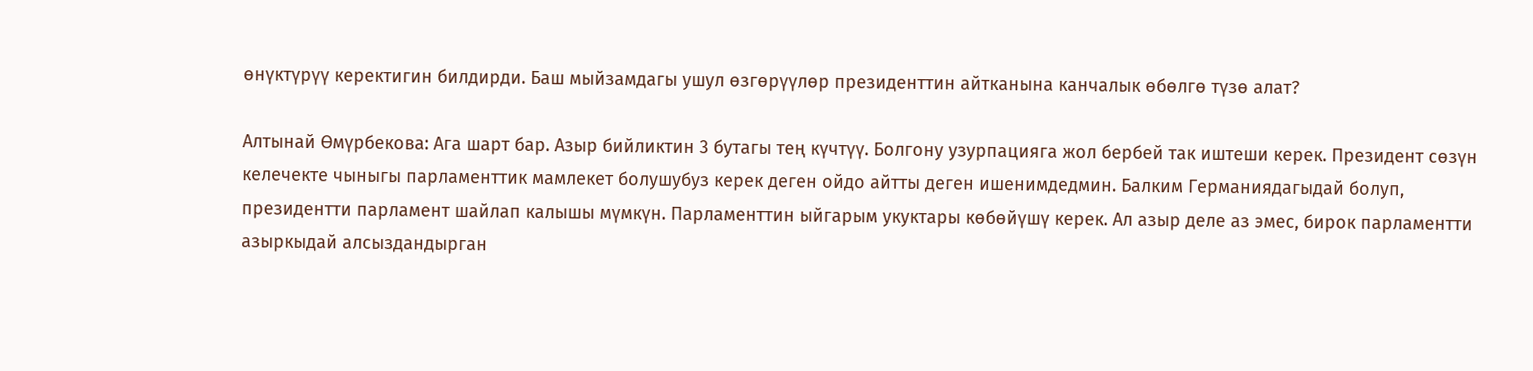өнүктүрүү керектигин билдирди. Баш мыйзамдагы ушул өзгөрүүлөр президенттин айтканына канчалык өбөлгө түзө алат?

Алтынай Өмүрбекова: Ага шарт бар. Азыр бийликтин 3 бутагы тең күчтүү. Болгону узурпацияга жол бербей так иштеши керек. Президент сөзүн келечекте чыныгы парламенттик мамлекет болушубуз керек деген ойдо айтты деген ишенимдедмин. Балким Германиядагыдай болуп, президентти парламент шайлап калышы мүмкүн. Парламенттин ыйгарым укуктары көбөйүшү керек. Ал азыр деле аз эмес, бирок парламентти азыркыдай алсыздандырган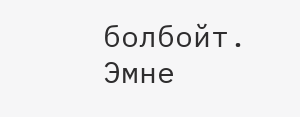болбойт. Эмне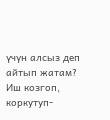үчүн алсыз деп айтып жатам? Иш козгоп, коркутуп-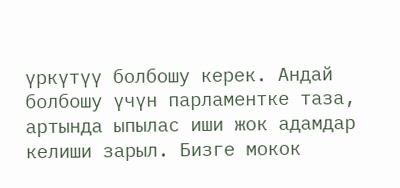үркүтүү болбошу керек. Андай болбошу үчүн парламентке таза, артында ыпылас иши жок адамдар келиши зарыл. Бизге мокок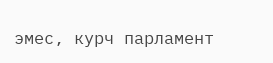эмес, курч парламент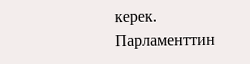керек. Парламенттин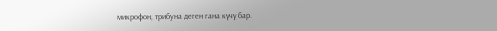микрофон, трибуна деген гана күчү бар.